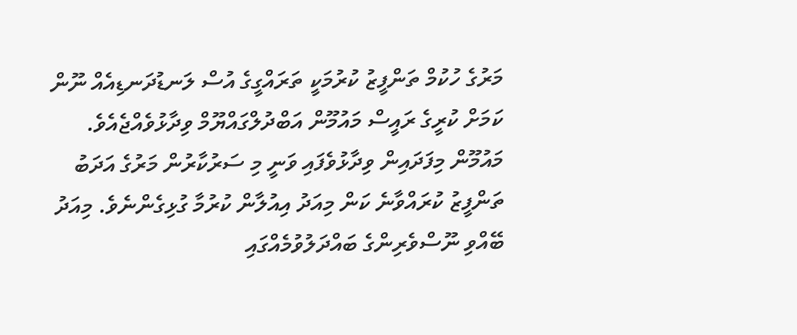މަރުގެ ހުކުމް ތަންފީޒު ކުރުމަކީ ތަރައްގީގެ އުސް ލަނޑުދަނޑިއެއް ނޫން ކަމަށް ކުރީގެ ރައީސް މައުމޫން އަބްދުލްގައްޔޫމް ވިދާޅުވެއްޖެއެވެ.
މައުމޫން މިފަދައިން ވިދާޅުވެފައި ވަނީ މި ސަރުކާރުން މަރުގެ އަދަބު ތަންފީޒު ކުރައްވާނެ ކަން މިއަދު އިއުލާން ކުރުމާ ގުޅިގެންނެވެ. މިއަދު ބޭއްވި ނޫސްވެރިންގެ ބައްދަލުވުމެއްގައި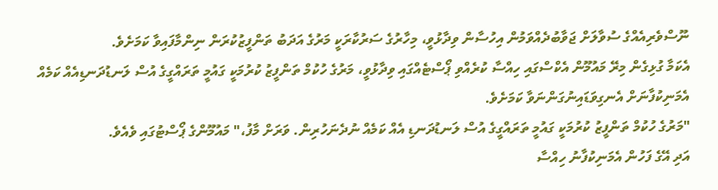ނޫސްވެރިއެއްގެ ސުވާލަށް ޖަވާބުދެއްވަމުން އިހުސާން ވިދާޅުވީ، މިހާރުގެ ސަރުކާރަކީ މަރުގެ އަދަބު ތަންފީޒުކުރަން ނިންމާފައިވާ ކަމަށެވެ.
އެކަމާ ގުޅިގެން މިރޭ މައުމޫން އެކްސްގައި ހިއްސާ ކުރެއްވި ޕޯސްޓެއްގައި ވިދާޅުވީ، މަރުގެ ހުކުމް ތަންފީޒު ކުރުމަކީ ގައުމީ ތަރައްގީގެ އުސް ލަނޑުދަނޑިއެއް ކަމެއް އެމަނިކުފާނަށް އެނގިވަޑައިނުގަންނަވާ ކަމަށެވެ.
"މަރުގެ ހުކުމް ތަންފީޒު ކުރުމަކީ ގައުމީ ތަރައްގީގެ އުސް ލަނޑުދަނޑި އެއް ކަމެއް ނުދެނަހުރިން. ވަރަށް މާފު،" މައުމޫންގެ ޕޯސްޓުގައި ވެއެވެ.
އަދި އޭގެ ފަހުން އެމަނިކުފާނު ހިއްސާ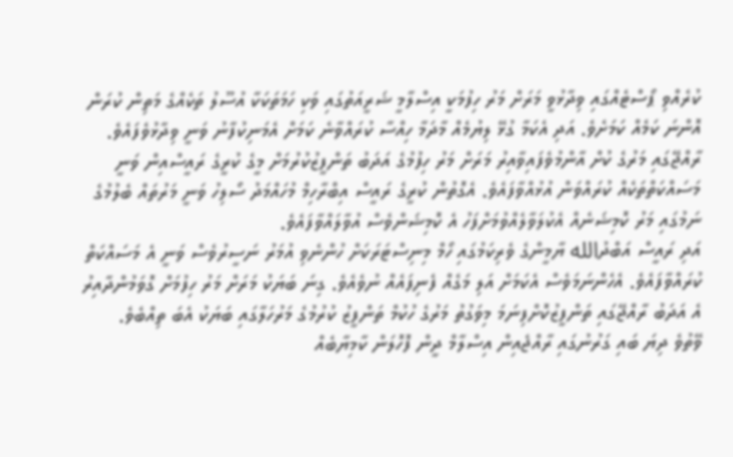ކުރެއްވި ޕޯސްޓެއްގައި ވިދާޅުވީ މަރަށް މަރު ހިފުމަކީ އިސްލާމީ ޝަރީއަތުގައި ވަކި ހަމަތަކަކާ އުސޫލު ތަކެއްގެ މަތިން ކުރަން އޮންނަ ކަމެއް ކަމަށެވެ. އަދި އެކަމާ ގުޅޭ ލިޔުމެއް މާދަމާ ހިއްސާ ކުރައްވާނެ ކަމަށް އެމަނިކުފާނު ވަނީ ވިދާޅުވެފައެވެ.
ރާއްޖޭގައި މަރުގެ ކުށް އާންމުވެފައިވާއިރު މަރަށް މަރު ހިފުމުގެ އަދަބު ތަންފީޒުކުރުމަށް މީގެ ކުރީގެ ރައީސްއިން ވަނީ މަސައްކަތްތަކެއް ކުރައްވަން އުޅުއްވާފައެވެ. އެގޮތުން ކުރީގެ ރައީސް އިބްރާހިމް މުހައްމަދު ސޯލިހު ވަނީ މަރުތައް ބެލުމުގެ ނަމުގައި މަރު ކޮމިޝަނެއް އެކުލަވާލެއްވުމަށްފަހު އެ ކޮމިޝަންވެސް އުވާލައްވާފައެވެ.
އަދި ރައީސް އަބްދުالله ޔާމީންގެ ވެރިކަމުގައި ހޯމް މިނިސްޓަރަކަށް ހުންނެވި އުމަރު ނަސީރުވެސް ވަނީ އެ މަސައްކަތް ކުރައްވާފައެވެ. އެހެންނަމަވެސް އެކަމަށް އަލި މަގެއް ފެނިފައެއް ނުވެއެވެ. ގިނަ ބަޔަކު މަރަށް މަރު ހިފުމަށް ގޮވަމުންދާއިރު އެ އަދަބު ރާއްޖޭގައި ތަންފީޒުކޮށްފިނަމަ މިވަގުތު މަރުގެ ހުކުމް ތަންފީޒު ކުރުމުގެ މަރުހަލާގައި ބަޔަކު އެބަ ތިއްބެވެ.
ވޭތުވެ ދިޔަ ބައި ގަރުނުގައި ރާއްޖެއިން އިސްލާމް ދީން ފޮހޮލަން ކާމިޔާބެއް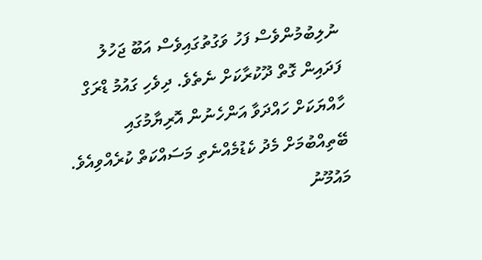ނުލިބުމުންވެސް ފަހު ވަގުތުގައިވެސް އަބޫ ޖަހުލު ފަދައިން ގޮތް ދޫކުރާކަށް ނެތެވެ. ދިވެހި ގައުމު ޑްރަގް ހާއްޔަކަށް ހައްދަވާ އަންހެނުން އޮރިޔާމުގައި ބޭތިއްބުމަށް މެދު ކެޑުމެއްނެތި މަސައްކަތް ކުރެއްވިއެވެ.
މައުމޫނު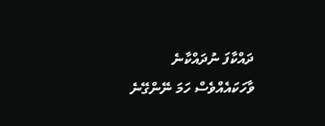ދައްކާފަ ނުދައްކާނެ ވާހަކައެއްވެސް ހަމަ ނޭންގޭނެ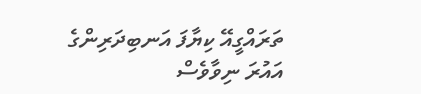ތަރައްގީއޭ ކިޔާފަ އަނބިދަރިންގެ އައުރަ ނިވާވެސް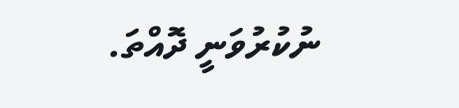ނުކުރުވަނީ ދޮއްތަ.